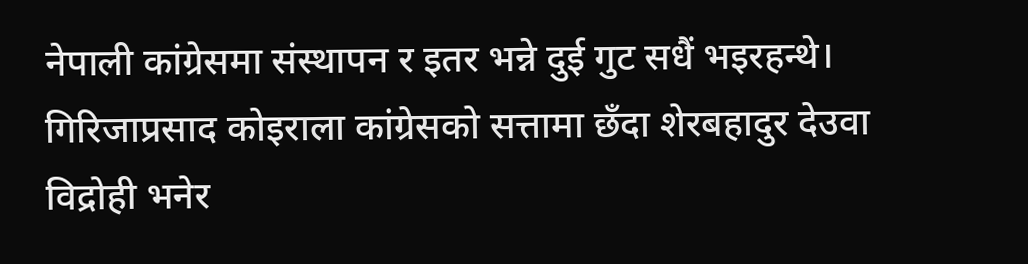नेपाली कांग्रेसमा संस्थापन र इतर भन्ने दुई गुट सधैं भइरहन्थे।
गिरिजाप्रसाद कोइराला कांग्रेसको सत्तामा छँदा शेरबहादुर देउवा विद्रोही भनेर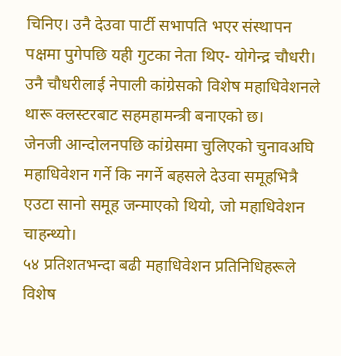चिनिए। उनै देउवा पार्टी सभापति भएर संस्थापन पक्षमा पुगेपछि यही गुटका नेता थिए- योगेन्द्र चौधरी।
उनै चौधरीलाई नेपाली कांग्रेसको विशेष महाधिवेशनले थारू क्लस्टरबाट सहमहामन्त्री बनाएको छ।
जेनजी आन्दोलनपछि कांग्रेसमा चुलिएको चुनावअघि महाधिवेशन गर्ने कि नगर्ने बहसले देउवा समूहभित्रै एउटा सानो समूह जन्माएको थियो, जो महाधिवेशन चाहन्थ्यो।
५४ प्रतिशतभन्दा बढी महाधिवेशन प्रतिनिधिहरूले विशेष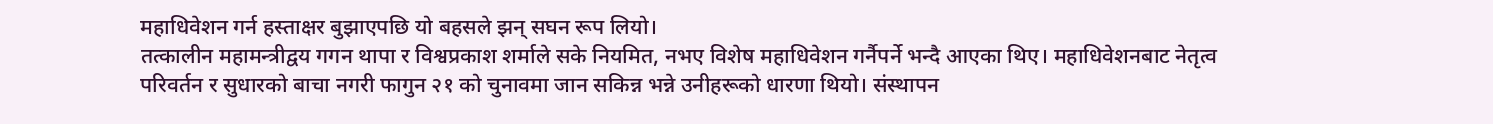महाधिवेशन गर्न हस्ताक्षर बुझाएपछि यो बहसले झन् सघन रूप लियो।
तत्कालीन महामन्त्रीद्वय गगन थापा र विश्वप्रकाश शर्माले सके नियमित, नभए विशेष महाधिवेशन गर्नैपर्ने भन्दै आएका थिए। महाधिवेशनबाट नेतृत्व परिवर्तन र सुधारको बाचा नगरी फागुन २१ को चुनावमा जान सकिन्न भन्ने उनीहरूको धारणा थियो। संस्थापन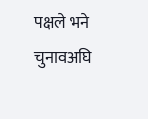पक्षले भने चुनावअघि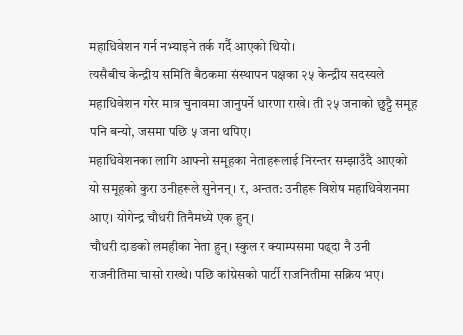महाधिवेशन गर्न नभ्याइने तर्क गर्दै आएको थियो।
त्यसैबीच केन्द्रीय समिति बैठकमा संस्थापन पक्षका २५ केन्द्रीय सदस्यले महाधिवेशन गरेर मात्र चुनावमा जानुपर्ने धारणा राखे। ती २५ जनाको छुट्टै समूह पनि बन्यो, जसमा पछि ५ जना थपिए।
महाधिवेशनका लागि आफ्नो समूहका नेताहरूलाई निरन्तर सम्झाउँदै आएको यो समूहको कुरा उनीहरूले सुनेनन्। र, अन्तत: उनीहरू विशेष महाधिवेशनमा आए। योगेन्द्र चौधरी तिनैमध्ये एक हुन्।
चौधरी दाङको लमहीका नेता हुन्। स्कुल र क्याम्पसमा पढ्दा नै उनी राजनीतिमा चासो राख्थे। पछि कांग्रेसको पार्टी राजनितीमा सक्रिय भए।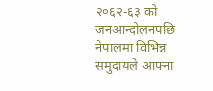२०६२-६३ को जनआन्दोलनपछि नेपालमा विभिन्न समुदायले आफ्ना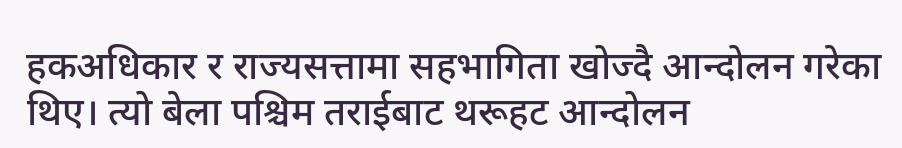हकअधिकार र राज्यसत्तामा सहभागिता खोज्दै आन्दोलन गरेका थिए। त्यो बेला पश्चिम तराईबाट थरूहट आन्दोलन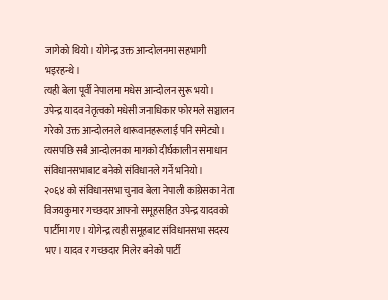जागेको थियो। योगेन्द्र उक्त आन्दोलनमा सहभागी भइरहन्थे।
त्यही बेला पूर्वी नेपालमा मधेस आन्दोलन सुरू भयो।
उपेन्द्र यादव नेतृत्वको मधेसी जनाधिकार फोरमले सञ्चालन गरेको उक्त आन्दोलनले थारूवानहरूलाई पनि समेट्यो। त्यसपछि सबै आन्दोलनका मागको दीर्घकालीन समाधान संविधानसभाबाट बनेको संविधानले गर्ने भनियो।
२०६४ को संविधानसभा चुनाव बेला नेपाली कांग्रेसका नेता विजयकुमार गच्छदार आफ्नो समूहसहित उपेन्द्र यादवको पार्टीमा गए। योगेन्द्र त्यही समूहबाट संविधानसभा सदस्य भए। यादव र गच्छदार मिलेर बनेको पार्टी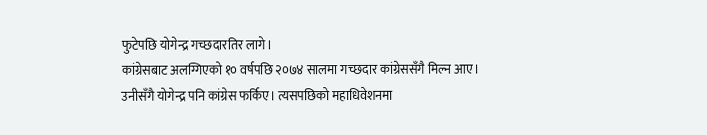फुटेपछि योगेन्द्र गच्छदारतिर लागे।
कांग्रेसबाट अलग्गिएको १० वर्षपछि २०७४ सालमा गच्छदार कांग्रेससँगै मिल्न आए। उनीसँगै योगेन्द्र पनि कांग्रेस फर्किए। त्यसपछिको महाधिवेशनमा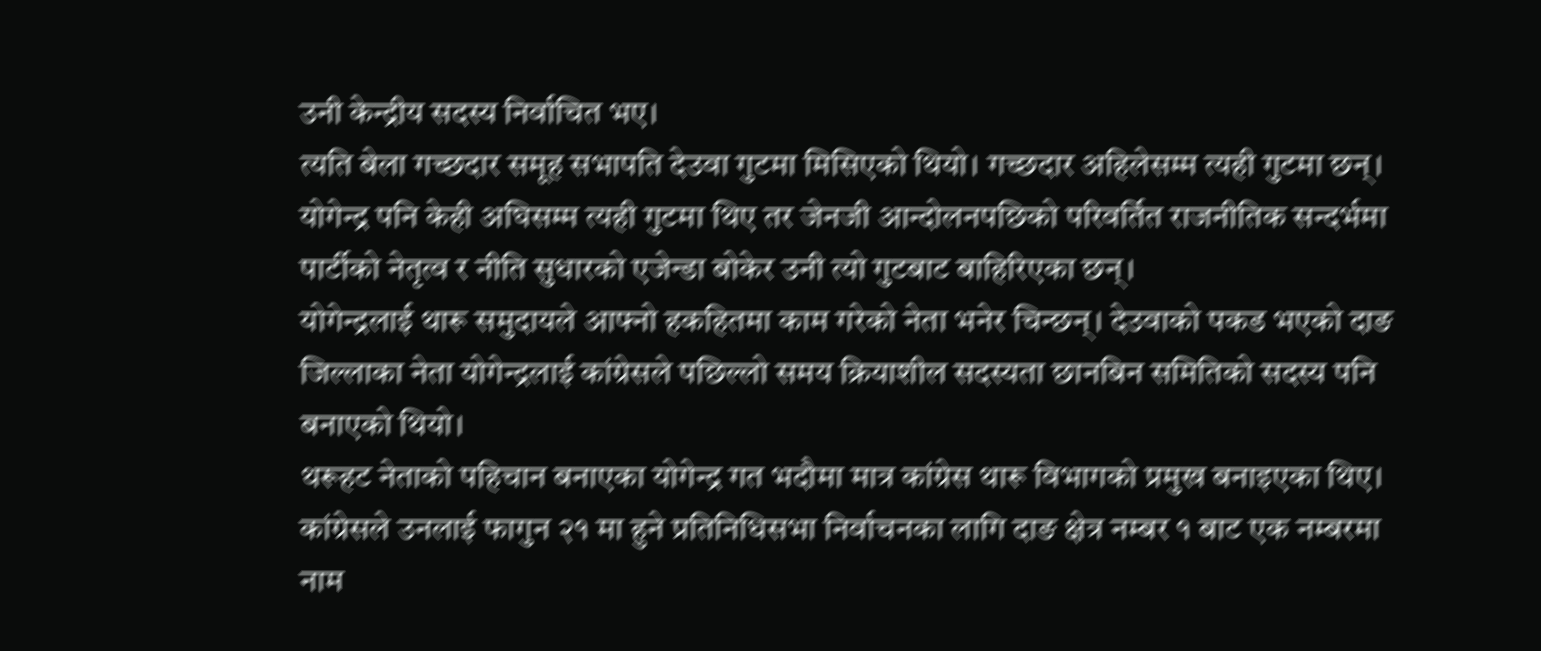उनी केन्द्रीय सदस्य निर्वाचित भए।
त्यति बेला गच्छदार समूह सभापति देउवा गुटमा मिसिएको थियो। गच्छदार अहिलेसम्म त्यही गुटमा छन्। योगेन्द्र पनि केही अघिसम्म त्यही गुटमा थिए तर जेनजी आन्दोलनपछिको परिवर्तित राजनीतिक सन्दर्भमा पार्टीको नेतृत्व र नीति सुधारको एजेन्डा बोकेर उनी त्यो गुटबाट बाहिरिएका छन्।
योगेन्द्रलाई थारू समुदायले आफ्नो हकहितमा काम गरेको नेता भनेर चिन्छन्। देउवाको पकड भएको दाङ जिल्लाका नेता योगेन्द्रलाई कांग्रेसले पछिल्लो समय क्रियाशील सदस्यता छानबिन समितिको सदस्य पनि बनाएको थियो।
थरूहट नेताको पहिचान बनाएका योगेन्द्र गत भदौमा मात्र कांग्रेस थारू विभागको प्रमुख बनाइएका थिए।
कांग्रेसले उनलाई फागुन २१ मा हुने प्रतिनिधिसभा निर्वाचनका लागि दाङ क्षेत्र नम्बर १ बाट एक नम्बरमा नाम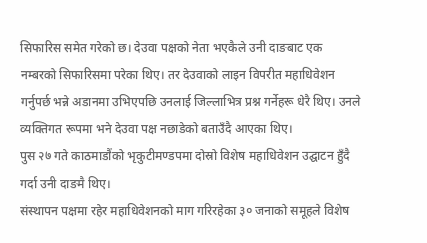सिफारिस समेत गरेको छ। देउवा पक्षको नेता भएकैले उनी दाङबाट एक नम्बरको सिफारिसमा परेका थिए। तर देउवाको लाइन विपरीत महाधिवेशन गर्नुपर्छ भन्ने अडानमा उभिएपछि उनलाई जिल्लाभित्र प्रश्न गर्नेहरू धेरै थिए। उनले व्यक्तिगत रूपमा भने देउवा पक्ष नछाडेको बताउँदै आएका थिए।
पुस २७ गते काठमाडौंको भृकुटीमण्डपमा दोस्रो विशेष महाधिवेशन उद्घाटन हुँदै गर्दा उनी दाङमै थिए।
संस्थापन पक्षमा रहेर महाधिवेशनको माग गरिरहेका ३० जनाको समूहले विशेष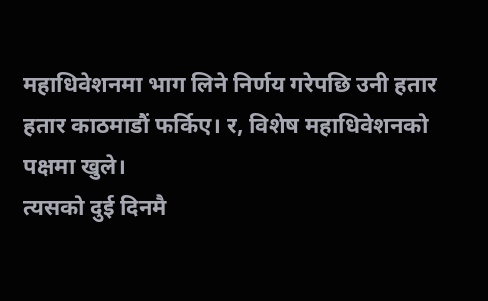महाधिवेशनमा भाग लिने निर्णय गरेपछि उनी हतार हतार काठमाडौं फर्किए। र, विशेष महाधिवेशनको पक्षमा खुले।
त्यसको दुई दिनमै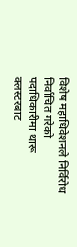विशेष महाधिवेशनले निर्विरोध निर्वाचित गरेको पदाधिकारीमा थारू क्लस्टरबाट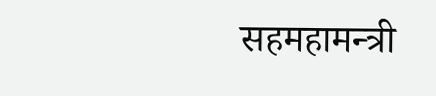सहमहामन्त्री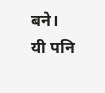बने।
यी पनि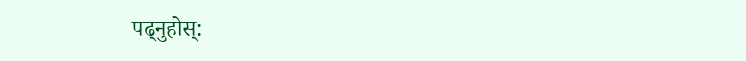पढ्नुहोस्: